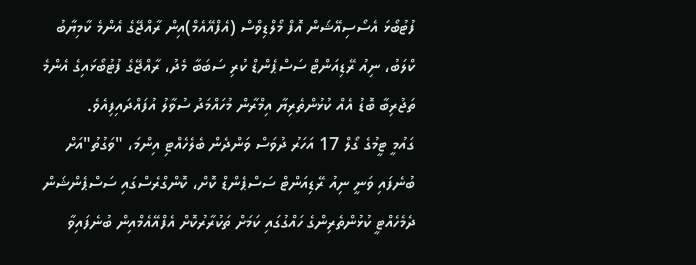ފުޓުބޯޅަ އެސޯސިއޭޝަން އޮފް މޯލްޑިވްސް (އެފްއޭއެމް)އިން ރާއްޖޭގެ އެންމެ ކާމިޔާބު ކްލަބު، ނިއު ރޭޑިއަންޓް ސަސްޕެންޑް ކުރި ސަބަބާ މެދު، ރާއްޖޭގެ ފުޓުބޯޅައިގެ އެންމެ ތަޖުރިބާ ބޮޑު އެއް ކުޅުންތެރިޔާ އިމްރާން މުހައްމަދު ސުވާލު އުފައްދައިފިއެވެ.
ގައުމީ ޓީމުގެ ގޯލް 17 އަހަރު ދުވަސް ވަންދެން ބެލެހެއްޓި އިންމަ، "ވަގުތު"އަށް ބުނެފައި ވަނީ ނިއު ރޭޑިއަންޓް ސަސްޕެންޑް ކޮށް، ކޮންގްރެސްގައި ސަސްޕެންޝަން ދެމެހެއްޓީ ކުޅުންތެރިންގެ ހައްގުގައި ކަމަށް ތަކުރާރުކޮށް އެފްއޭއެމްއިން ބުނެފައިވާ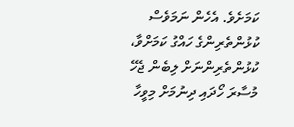ކަމަށެވެ. އެހެން ނަމަވެސް ކުޅުންތެރިންގެ ހައްގު ކަމަށްވާ، ކުޅުންތެރިންނަށް ލިބެން ޖެހޭ މުސާރަ ހޯދައި ދިނުމަށް މިވީހާ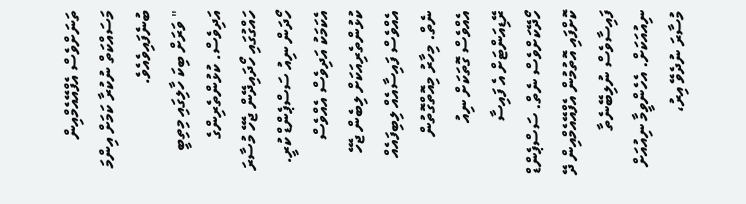ތަނަށްވެސް އެފްއޭއެމްއިން މަސައްކަތް ނުކުރާ ކަމަށް އިންމަ ބުނެފައިވެއެވެ.
" ވަރަށް ބިކަ ހާލިގައި މިތިބީ އަދިވެސް. ކުޅުންތެރިންގެ ހައްގުގައި ހޯދައިދޭން ޖެހޭ މުސާރަ ހޯދަން ނިއު ސަސްޕެންޑް ކުރީ. އެކަމަކު އަދިވެސް އެއްވެސް ކުޅުންތެރިއަކަށް ލިބެން ޖެހޭ އެއްވެސް ފައިސާއެއް ލިބިފައެއް ނެތް. މިހާރު މިއޮތްގޮތުން އެއްވެސް ގޮތަކަށް ނިއު ރޭޑިއަންޓަށް އެ ފައިސާ ހޯދޭކަށްވެސް ނެތް. ސަސްޕެންޑް ކޮށްފައި އޮތުމުން އެފްއޭއެމްއިން ދޭ ފައިސާވެސް ނުލިބޭނެތާ ނިއުއަކަށް. އެހެންވީމާ ނިއުއަށް މުސާރަ ނުދެވޭ އިރު،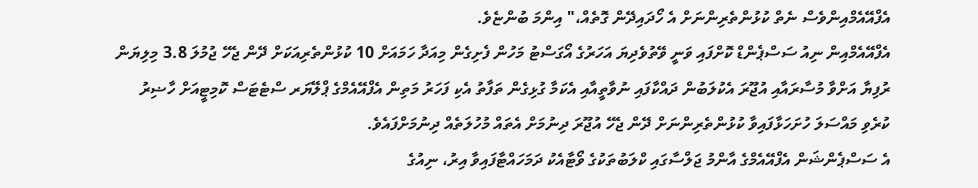އެފްއޭއެމްއިންވެސް ނެތް ކުޅުންތެރިންނަށް އެ ހޯދައިދޭން ގޮތެއް،" އިންމަ ބުންޏެވެ.
އެފްއޭއެމްއިން ނިއު ސަސްޕެންޑް ކޮށްފައި ވަނީ ވޭތުވެދިޔަ އަހަރުގެ އޯގަސްޓު މަހުން ފެށިގެން މިއަދާ ހަމައަށް 10 ކުޅުންތެރިއަކަށް ދޭން ޖެހޭ ޖުމުލަ 3.8 މިލިޔަން ރުފިޔާ އަށްވާ މުސާރައާއި އުޖޫރަ އެކުލަބުން ދައްކާފައި ނުވާތީއާއި އެކަމާ ގުޅިގެން ތަފާތު އެކި ފަހަރު މަތިން އެފްއޭއެމްގެ ޕްލޭޔަރ ސްޓެޓަސް ކޮމިޓީއަށް ހާޟިރު ކުރެވި މައްސަލަ ހުށަހަޅާފައިވާ ކުޅުންތެރިންނަށް ދޭން ޖެހޭ އުޖޫރަ ދިނުމަށް އެތައް މުހުލަތެއް ދިނުމަށްފައެވެ.
އެ ސަސްޕެންޝަން އެފްއޭއެމްގެ އާންމު ޖަލްސާގައި ކްލަބުތަކުގެ ވޯޓާއެކު ދަމަހައްޓާފައިވާ އިރު، ނިއުގެ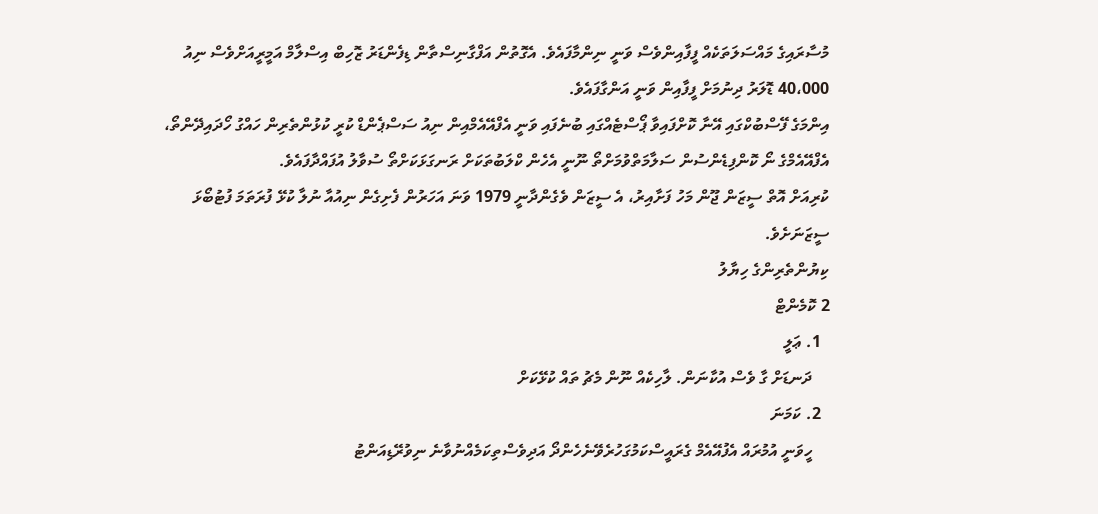މުސާރައިގެ މައްސަލަތަކެއް ފީފާއިންވެސް ވަނީ ނިންމާފައެވެ. އެގޮތުން އަފްގާނިސްތާން ޑިފެންޑަރު ޒޮހިބް އިސްލާމް އަމީރީއަށްވެސް ނިއު 40،000 ޑޮލަރު ދިނުމަށް ފީފާއިން ވަނީ އަންގާފައެވެ.
އިންމަގެ ފޭސްބުކްގައި އޭނާ ކޮށްފައިވާ ޕޯސްޓެއްގައި ބުނެފައި ވަނީ އެފްއޭއެމްއިން ނިއު ސަސްޕެންޑް ކުރީ ކުޅުންތެރިން ހައްގު ހޯދައިދޭންތޯ، އެފްއޭއެމްގެ ނޯ ކޮންފިޑެންސުން ސަލާމަތްވުމަށްތޯ ނޫނީ އެހެން ކްލަބުތަކަށް ރަނގަޅަކަށްތޯ ސުވާލު އުފައްދާފައެވެ.
ކުރިއަށް އޮތް ސީޒަން ޖޫން މަހު ފަށާއިރު، އެ ސީޒަން ވެގެންދާނީ 1979 ވަނަ އަހަރުން ފެށިގެން ނިއުއާ ނުލާ ކުޅޭ ފުރަތަމަ ފުޓުބޯޅަ ސީޒަނަށެވެ.
ކިޔުންތެރިންގެ ހިޔާލު
2 ކޮމެންޓް
  1. ޢަލީ
    ދަނޑަށް ގާ ވެސް އުކާނަން. ލާހިކެއް ނޫން މެޗު ތައް ކުޅޭކަށް
  2. ކަމަނަ
    ހީވަނީ އުމުރައް އެފުއޭއެމް ގެރައީސްކަމުގަހުރެވޭނެހެންދޯ އަދިވެސްތިކަމެއްނުވާނެ ނިވުރޭޑިއަންޓު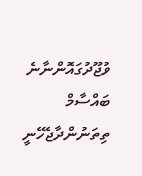ވުޖޫދުގައޮންނާނެ ބައްސާމް ތިތަނުންދާޖެހޭނީ